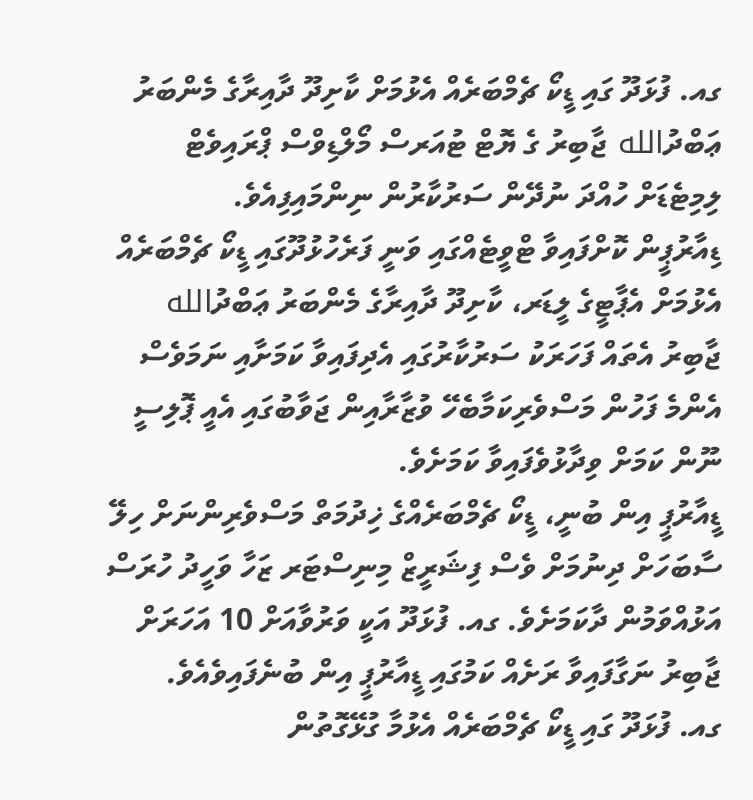ގއ. ފުޅަދޫ ގައި ޑީކޯ ޗެމްބަރެއް އެޅުމަށް ކާށިދޫ ދާއިރާގެ މެންބަރު ޢަބްދުالله ޖާބިރު ގެ ޔޮޓް ޓުއަރސް މޯލްޑިވްސް ޕްރައިވެޓް ލިމިޓެޑަށް ހުއްދަ ނުދޭން ސަރުކާރުން ނިންމައިފިއެވެ.
ޑިއާރުޕީން ކޮށްފައިވާ ޓްވީޓެއްގައި ވަނީ ފަރެހުޅުދޫގައި ޑީކޯ ޗެމްބަރެއް އެޅުމަށް އެޕާޓީގެ ލީޑަރ، ކާށިދޫ ދާއިރާގެ މެންބަރު ޢަބްދުالله ޖާބިރު އެތައް ފަހަރަކު ސަރުކާރުގައި އެދިފައިވާ ކަމަށާއި ނަމަވެސް އެންމެ ފަހުން މަސްވެރިކަމާބެހޭ ވުޒާރާއިން ޖަވާބުގައި އެއީ ޕޮލިސީ ނޫން ކަމަށް ވިދާޅުވެފައިވާ ކަމަށެވެ.
ޑީއާރުޕީ އިން ބުނީ، ޑީކޯ ޗެމްބަރެއްގެ ޚިދުމަތް މަސްވެރިންނަށް ހިލޭ ސާބަހަށް ދިނުމަށް ވެސް ފިޝަރީޒް މިނިސްޓަރ ޒަހާ ވަހީދު ހުރަސް އަޅުއްވަމުން ދާކަމަށެވެ. ގއ. ފުޅަދޫ އަކީ ވަރުވާއަށް 10 އަހަރަށް ޖާބިރު ނަގާފައިވާ ރަށެއް ކަމުގައި ޑީއާރުޕީ އިން ބުނެފައިވެއެވެ.
ގއ. ފުޅަދޫ ގައި ޑީކޯ ޗެމްބަރެއް އެޅުމާ ގުޅޭގޮތުން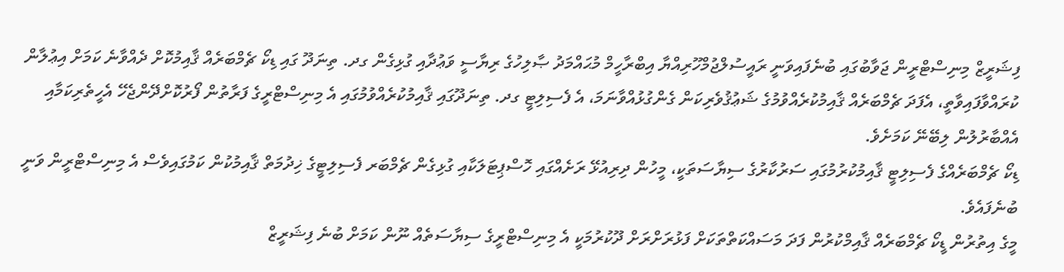ފިޝަރީޒް މިނިސްޓްރީން ޖަވާބުގައި ބުނެފައިވަނީ ރައީސުލްޖުމްހޫރިއްޔާ އިބްރާހީމް މުޙައްމަދު ޞާލިހުގެ ރިޔާސީ ވަޢުދާއި ގުޅިގެން ގދ. ތިނަދޫ ގައި ޑިކޯ ޗެމްބަރެއް ޤާއިމުކޮށް ދެއްވާނެ ކަމަށް އިޢުލާން ކުރައްވާފައިވާތީ، އެފަދަ ޗެމްބަރެއް ޤާއިމުކުރެއްވުމުގެ ޝަޢުޤުވެރިކަން ގެންގުޅުއްވާނަމަ، އެ ފެސިލިޓީ ގދ. ތިނަދޫގައި ޤާއިމުކުރެއްވުމުގައި އެ މިނިސްޓްރީގެ ފަރާތުން ފޯރުކޮށްދޭންޖެހޭ އެހީތެރިކަމާއި އެއްބާރުލުން ލިބޭނޭ ކަމަށެވެ.
ޑިކޯ ޗެމްބަރެއްގެ ފެސިލިޓީ ޤާއިމުކުރުމުގައި ސަރުކާރުގެ ސިޔާސަތަކީ، މީހުން ދިރިއުޅޭ ރަށެއްގައި ހޮސްޕިޓަލަކާއި ގުޅިގެން ޗެމްބަރ ފެސިލިޓީގެ ޚިދުމަތް ޤާއިމުކުން ކަމުގައިވެސް އެ މިނިސްޓްރީން ވަނީ ބުނެފައެވެ.
މީގެ އިތުރުން ޑީކޯ ޗެމްބަރެއް ޤާއިމްކުރުން ފަދަ މަސައްކަތްތަކަށް ފަޅުރަށްރަށް ދޫކުރުމަކީ އެ މިނިސްޓްރީގެ ސިޔާސަތެއް ނޫން ކަމަށް ބުނެ ފިޝަރީޒް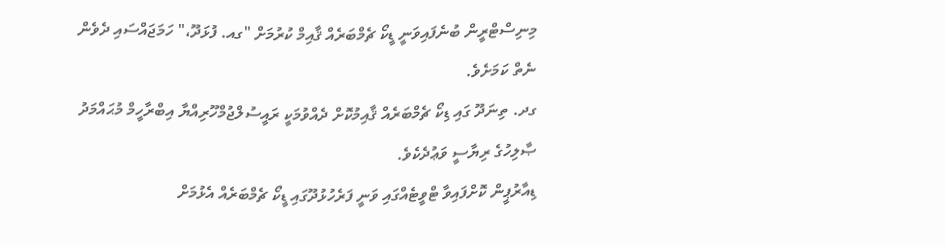މިނިސްޓްރީން ބުނެފައިވަނީ ޑީކޯ ޗެމްބަރެއް ޤާއިމް ކުރުމަށް "ގއ. ފުޅަދޫ،" ހަމަޖައްސައި ދެވެން ނެތް ކަމަށެވެ.
ގދ. ތިނަދޫ ގައި ޑިކޯ ޗެމްބަރެއް ޤާއިމުކޮށް ދެއްވުމަކީ ރައީސުލްޖުމްހޫރިއްޔާ އިބްރާހީމް މުޙައްމަދު ޞާލިހުގެ ރިޔާސީ ވަޢުދެކެވެ.
ޑިއާރުޕީން ކޮށްފައިވާ ޓްވީޓެއްގައި ވަނީ ފަރެހުޅުދޫގައި ޑީކޯ ޗެމްބަރެއް އެޅުމަށް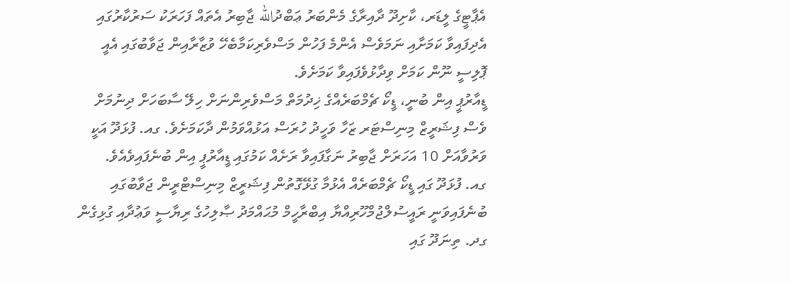އެޕާޓީގެ ލީޑަރ، ކާށިދޫ ދާއިރާގެ މެންބަރު ޢަބްދުالله ޖާބިރު އެތައް ފަހަރަކު ސަރުކާރުގައި އެދިފައިވާ ކަމަށާއި ނަމަވެސް އެންމެ ފަހުން މަސްވެރިކަމާބެހޭ ވުޒާރާއިން ޖަވާބުގައި އެއީ ޕޮލިސީ ނޫން ކަމަށް ވިދާޅުވެފައިވާ ކަމަށެވެ.
ޑީއާރުޕީ އިން ބުނީ، ޑީކޯ ޗެމްބަރެއްގެ ޚިދުމަތް މަސްވެރިންނަށް ހިލޭ ސާބަހަށް ދިނުމަށް ވެސް ފިޝަރީޒް މިނިސްޓަރ ޒަހާ ވަހީދު ހުރަސް އަޅުއްވަމުން ދާކަމަށެވެ. ގއ. ފުޅަދޫ އަކީ ވަރުވާއަށް 10 އަހަރަށް ޖާބިރު ނަގާފައިވާ ރަށެއް ކަމުގައި ޑީއާރުޕީ އިން ބުނެފައިވެއެވެ.
ގއ. ފުޅަދޫ ގައި ޑީކޯ ޗެމްބަރެއް އެޅުމާ ގުޅޭގޮތުން ފިޝަރީޒް މިނިސްޓްރީން ޖަވާބުގައި ބުނެފައިވަނީ ރައީސުލްޖުމްހޫރިއްޔާ އިބްރާހީމް މުޙައްމަދު ޞާލިހުގެ ރިޔާސީ ވަޢުދާއި ގުޅިގެން ގދ. ތިނަދޫ ގައި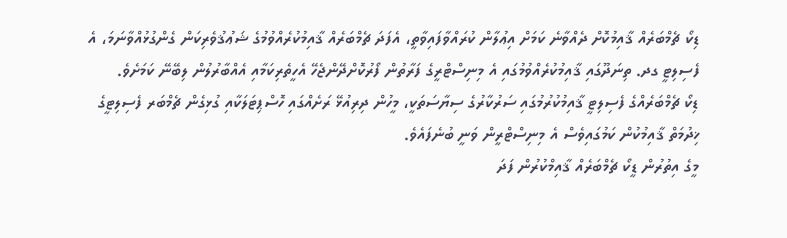ޑިކޯ ޗެމްބަރެއް ޤާއިމުކޮށް ދެއްވާނެ ކަމަށް އިޢުލާން ކުރައްވާފައިވާތީ، އެފަދަ ޗެމްބަރެއް ޤާއިމުކުރެއްވުމުގެ ޝަޢުޤުވެރިކަން ގެންގުޅުއްވާނަމަ، އެ ފެސިލިޓީ ގދ. ތިނަދޫގައި ޤާއިމުކުރެއްވުމުގައި އެ މިނިސްޓްރީގެ ފަރާތުން ފޯރުކޮށްދޭންޖެހޭ އެހީތެރިކަމާއި އެއްބާރުލުން ލިބޭނޭ ކަމަށެވެ.
ޑިކޯ ޗެމްބަރެއްގެ ފެސިލިޓީ ޤާއިމުކުރުމުގައި ސަރުކާރުގެ ސިޔާސަތަކީ، މީހުން ދިރިއުޅޭ ރަށެއްގައި ހޮސްޕިޓަލަކާއި ގުޅިގެން ޗެމްބަރ ފެސިލިޓީގެ ޚިދުމަތް ޤާއިމުކުން ކަމުގައިވެސް އެ މިނިސްޓްރީން ވަނީ ބުނެފައެވެ.
މީގެ އިތުރުން ޑީކޯ ޗެމްބަރެއް ޤާއިމްކުރުން ފަދަ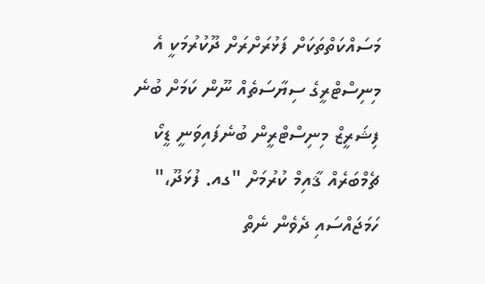މަސައްކަތްތަކަށް ފަޅުރަށްރަށް ދޫކުރުމަކީ އެ މިނިސްޓްރީގެ ސިޔާސަތެއް ނޫން ކަމަށް ބުނެ ފިޝަރީޒް މިނިސްޓްރީން ބުނެފައިވަނީ ޑީކޯ ޗެމްބަރެއް ޤާއިމް ކުރުމަށް "ގއ. ފުޅަދޫ،" ހަމަޖައްސައި ދެވެން ނެތް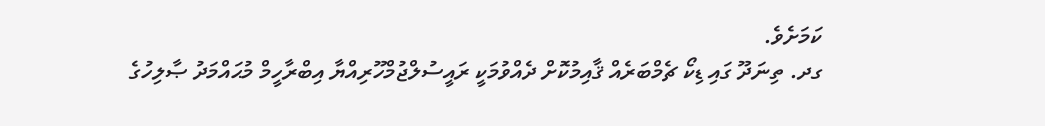ކަމަށެވެ.
ގދ. ތިނަދޫ ގައި ޑިކޯ ޗެމްބަރެއް ޤާއިމުކޮށް ދެއްވުމަކީ ރައީސުލްޖުމްހޫރިއްޔާ އިބްރާހީމް މުޙައްމަދު ޞާލިހުގެ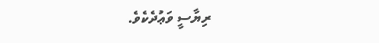ރިޔާސީ ވަޢުދެކެވެ.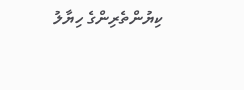ކިޔުންތެރިންގެ ހިޔާލު